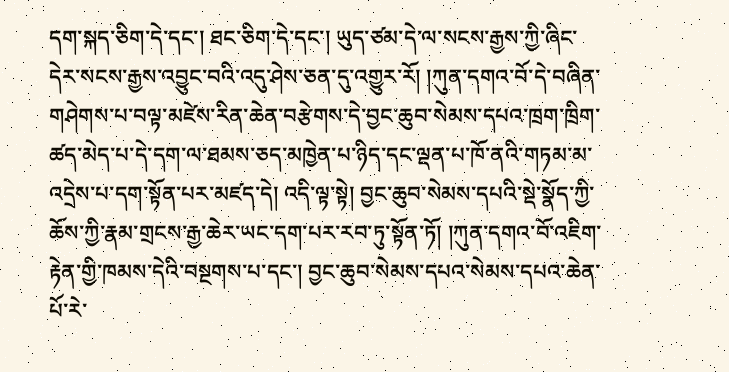དག་སྐད་ཅིག་དེ་དང་། ཐང་ཅིག་དེ་དང་། ཡུད་ཙམ་དེ་ལ་སངས་རྒྱས་ཀྱི་ཞིང་དེར་སངས་རྒྱས་འབྱུང་བའི་འདུ་ཤེས་ཅན་དུ་འགྱུར་རོ། །ཀུན་དགའ་བོ་དེ་བཞིན་གཤེགས་པ་བལྟ་མཛེས་རིན་ཆེན་བརྩེགས་དེ་བྱང་ཆུབ་སེམས་དཔའ་ཁྲག་ཁྲིག་ཚད་མེད་པ་དེ་དག་ལ་ཐམས་ཅད་མཁྱེན་པ་ཉིད་དང་ལྡན་པ་ཁོ་ནའི་གཏམ་མ་འདྲེས་པ་དག་སྟོན་པར་མཛད་དེ། འདི་ལྟ་སྟེ། བྱང་ཆུབ་སེམས་དཔའི་སྡེ་སྣོད་ཀྱི་ཆོས་ཀྱི་རྣམ་གྲངས་རྒྱ་ཆེར་ཡང་དག་པར་རབ་ཏུ་སྟོན་ཏོ། །ཀུན་དགའ་བོ་འཇིག་རྟེན་གྱི་ཁམས་དེའི་བསྔགས་པ་དང་། བྱང་ཆུབ་སེམས་དཔའ་སེམས་དཔའ་ཆེན་པོ་རེ་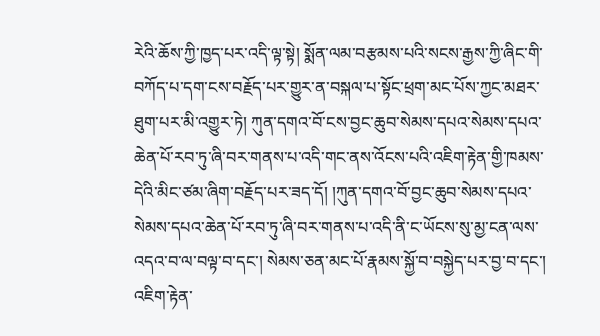རེའི་ཆོས་ཀྱི་ཁྱད་པར་འདི་ལྟ་སྟེ། སྨོན་ལམ་བརྩམས་པའི་སངས་རྒྱས་ཀྱི་ཞིང་གི་བཀོད་པ་དག་ངས་བརྗོད་པར་གྱུར་ན་བསྐལ་པ་སྟོང་ཕྲག་མང་པོས་ཀྱང་མཐར་ཐུག་པར་མི་འགྱུར་ཏེ། ཀུན་དགའ་བོ་ངས་བྱང་ཆུབ་སེམས་དཔའ་སེམས་དཔའ་ཆེན་པོ་རབ་ཏུ་ཞི་བར་གནས་པ་འདི་གང་ནས་འོངས་པའི་འཇིག་རྟེན་གྱི་ཁམས་དེའི་མིང་ཙམ་ཞིག་བརྗོད་པར་ཟད་དོ། །ཀུན་དགའ་བོ་བྱང་ཆུབ་སེམས་དཔའ་སེམས་དཔའ་ཆེན་པོ་རབ་ཏུ་ཞི་བར་གནས་པ་འདི་ནི་ང་ཡོངས་སུ་མྱ་ངན་ལས་འདའ་བ་ལ་བལྟ་བ་དང་། སེམས་ཅན་མང་པོ་རྣམས་སྐྱོ་བ་བསྐྱེད་པར་བྱ་བ་དང་། འཇིག་རྟེན་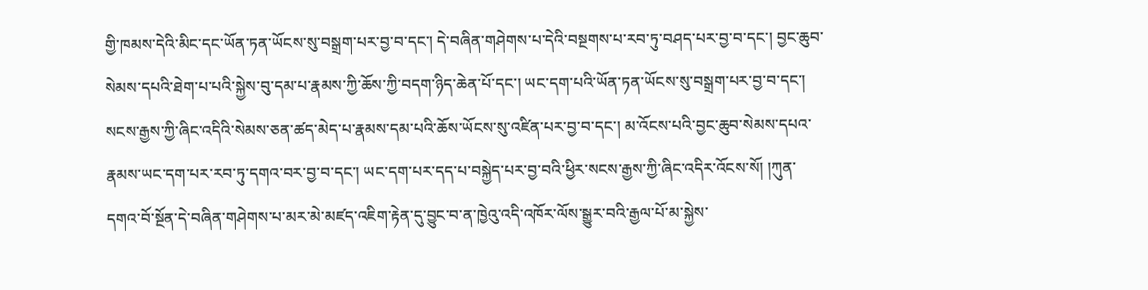གྱི་ཁམས་དེའི་མིང་དང་ཡོན་ཏན་ཡོངས་སུ་བསྒྲག་པར་བྱ་བ་དང་། དེ་བཞིན་གཤེགས་པ་དེའི་བསྔགས་པ་རབ་ཏུ་བཤད་པར་བྱ་བ་དང་། བྱང་ཆུབ་སེམས་དཔའི་ཐེག་པ་པའི་སྐྱེས་བུ་དམ་པ་རྣམས་ཀྱི་ཆོས་ཀྱི་བདག་ཉིད་ཆེན་པོ་དང་། ཡང་དག་པའི་ཡོན་ཏན་ཡོངས་སུ་བསྒྲག་པར་བྱ་བ་དང་། སངས་རྒྱས་ཀྱི་ཞིང་འདིའི་སེམས་ཅན་ཚད་མེད་པ་རྣམས་དམ་པའི་ཆོས་ཡོངས་སུ་འཛིན་པར་བྱ་བ་དང་། མ་འོངས་པའི་བྱང་ཆུབ་སེམས་དཔའ་རྣམས་ཡང་དག་པར་རབ་ཏུ་དགའ་བར་བྱ་བ་དང་། ཡང་དག་པར་དད་པ་བསྐྱེད་པར་བྱ་བའི་ཕྱིར་སངས་རྒྱས་ཀྱི་ཞིང་འདིར་འོངས་སོ། །ཀུན་དགའ་བོ་སྔོན་དེ་བཞིན་གཤེགས་པ་མར་མེ་མཛད་འཇིག་རྟེན་དུ་བྱུང་བ་ན་ཁྱེའུ་འདི་འཁོར་ལོས་སྒྱུར་བའི་རྒྱལ་པོ་མ་སྐྱེས་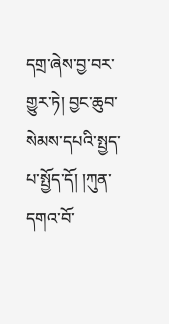དགྲ་ཞེས་བྱ་བར་གྱུར་ཏེ། བྱང་ཆུབ་སེམས་དཔའི་སྤྱད་པ་སྤྱོད་དོ། །ཀུན་དགའ་བོ་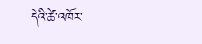དེའི་ཚེ་འཁོར་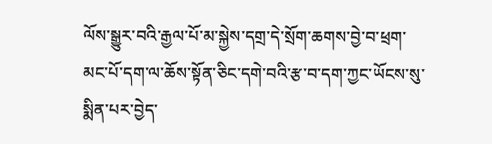ལོས་སྒྱུར་བའི་རྒྱལ་པོ་མ་སྐྱེས་དགྲ་དེ་སྲོག་ཆགས་བྱེ་བ་ཕྲག་མང་པོ་དག་ལ་ཆོས་སྟོན་ཅིང་དགེ་བའི་རྩ་བ་དག་ཀྱང་ཡོངས་སུ་སྨིན་པར་བྱེད་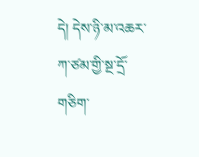དེ། དེས་ཉི་མ་འཆར་ཀ་ཙམ་གྱི་སྔ་དྲོ་གཅིག་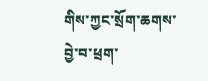གིས་ཀྱང་སྲོག་ཆགས་བྱེ་བ་ཕྲག་